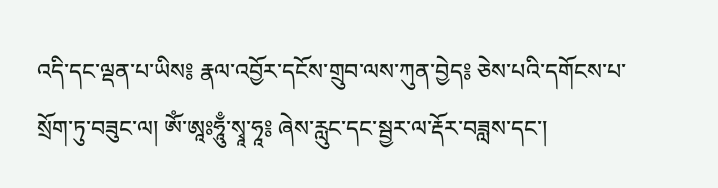འདི་དང་ལྡན་པ་ཡིས༔ རྣལ་འབྱོར་དངོས་གྲུབ་ལས་ཀུན་བྱེད༔ ཅེས་པའི་དགོངས་པ་སྲོག་ཏུ་བཟུང་ལ། ཨོཾ་ཨཱཿཧཱུྃ་སྭཱ་ཧཱ༔ ཞེས་རླུང་དང་སྦྱར་ལ་རྡོར་བཟླས་དང་།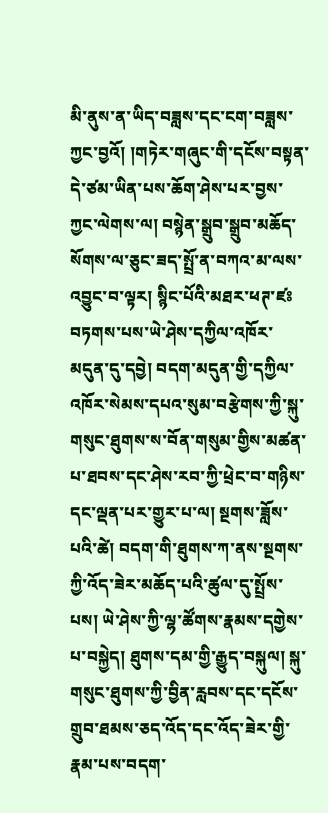མི་ནུས་ན་ཡིད་བཟླས་དང་ངག་བཟླས་ཀྱང་བྱའོ། །གཏེར་གཞུང་གི་དངོས་བསྟན་དེ་ཙམ་ཡིན་པས་ཆོག་ཤེས་པར་བྱས་ཀྱང་ལེགས་ལ། བསྙེན་སྒྲུབ་སྒྲུབ་མཆོད་སོགས་ལ་ཅུང་ཟད་སྤྲོ་ན་བཀའ་མ་ལས་འབྱུང་བ་ལྟར། སྙིང་པོའི་མཐར་ཕཊ་ཛཿབཏགས་པས་ཡེ་ཤེས་དཀྱིལ་འཁོར་མདུན་དུ་དབྱེ། བདག་མདུན་གྱི་དཀྱིལ་འཁོར་སེམས་དཔའ་སུམ་བརྩེགས་ཀྱི་སྐུ་གསུང་ཐུགས་ས་བོན་གསུམ་གྱིས་མཚན་པ་ཐབས་དང་ཤེས་རབ་ཀྱི་ཕྲེང་བ་གཉིས་དང་ལྡན་པར་གྱུར་པ་ལ། སྔགས་ཟློས་པའི་ཚེ། བདག་གི་ཐུགས་ཀ་ནས་སྔགས་ཀྱི་འོད་ཟེར་མཆོད་པའི་ཚུལ་དུ་སྤྲོས་པས། ཡེ་ཤེས་ཀྱི་ལྷ་ཚོགས་རྣམས་དགྱེས་པ་བསྐྱེད། ཐུགས་དམ་གྱི་རྒྱུད་བསྐུལ། སྐུ་གསུང་ཐུགས་ཀྱི་བྱིན་རླབས་དང་དངོས་གྲུབ་ཐམས་ཅད་འོད་དང་འོད་ཟེར་གྱི་རྣམ་པས་བདག་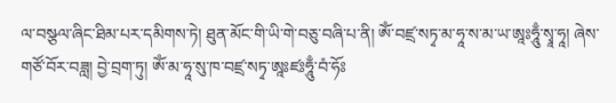ལ་བསྩལ་ཞིང་ཐིམ་པར་དམིགས་ཏེ། ཐུན་མོང་གི་ཡི་གེ་བཅུ་བཞི་པ་ནི། ཨོཾ་བཛྲ་སཏྭ་མ་ཧཱ་ས་མ་ཡ་ཨཱཿཧཱུྃ་སྭཱ་ཧཱ། ཞེས་གཙོ་བོར་བཟླ། བྱེ་བྲག་ཏུ། ཨོཾ་མ་ཧཱ་སུ་ཁ་བཛྲ་སཏྭ་ཨཱཿཛཿཧཱུྃ་བཾ་ཧོཿ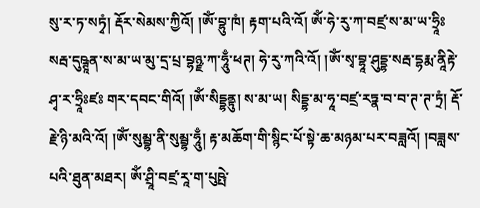སུ་ར་ཏ་སཏྭཾ། རྡོར་སེམས་ཀྱིའོ། །ཨོཾ་བྷུ་ཁཾ། རྟག་པའི་འོ། ཨོཾ་ཧེ་རུ་ཀ་བཛྲ་ས་མ་ཡ་ཧྲཱིཿ སརྦ་དུཥྚཱན་ས་མ་ཡ་མུ་དྲ་པྲ་བྷཉྫ་ཀ་ཧཱུྃ་ཕཊ། ཧེ་རུ་ཀའི་འོ། །ཨོཾ་སྭ་བྷཱ་ཤུདྡྷ་སརྦ་དྷརྨ་ནཱིརྟེ་ཤྭ་ར་ཧྲཱིཿཛཿ གར་དབང་གིའོ། །ཨོཾ་སིདྡྷནྟུ། ས་མ་ཡ། སིདྡྷ་མ་ཧཱ་བཛྲ་རཏྣ་བ་བ་ཊ་ཊ་ཏྲཾ། རྡོ་རྗེ་ཉི་མའི་འོ། །ཨོཾ་སུམྦྷ་ནི་སུམྦྷ་ཧཱུྃ། རྟ་མཆོག་གི་སྙིང་པོ་སྟེ་ཆ་མཉམ་པར་བཟླའོ། །བཟླས་པའི་ཐུན་མཐར། ཨོཾ་ཤྲཱི་བཛྲ་རཱ་ག་པུཥྤེ་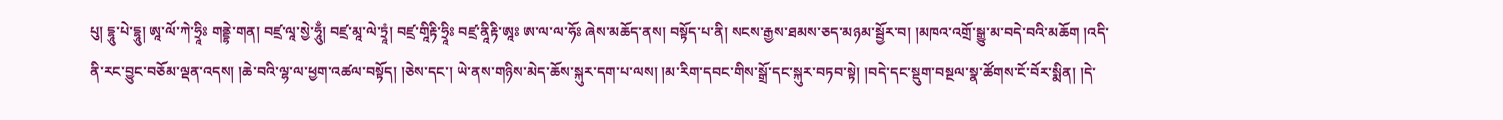པུ། དྷཱུ་པེ་དྷཱུ། ཨཱ་ལོ་ཀེ་ཧྲཱིཿ གནྡྷེ་གན། བཛྲ་ལཱ་སྱེ་ཧཱུྃ། བཛྲ་མཱ་ལེ་ཏྲཱཾ། བཛྲ་གཱིརྟི་ཧྲཱིཿ བཛྲ་ནཱིརྟི་ཨཱཿ ཨ་ལ་ལ་ཧོཿ ཞེས་མཆོད་ནས། བསྟོད་པ་ནི། སངས་རྒྱས་ཐམས་ཅད་མཉམ་སྦྱོར་བ། །མཁའ་འགྲོ་སྒྱུ་མ་བདེ་བའི་མཆོག །འདི་ནི་རང་བྱུང་བཅོམ་ལྡན་འདས། །ཆེ་བའི་ལྷ་ལ་ཕྱག་འཚལ་བསྟོད། །ཅེས་དང་། ཡེ་ནས་གཉིས་མེད་ཆོས་སྐུར་དག་པ་ལས། །མ་རིག་དབང་གིས་སྒྲོ་དང་སྐུར་བཏབ་སྟེ། །བདེ་དང་སྡུག་བསྔལ་སྣ་ཚོགས་ངོ་བོར་སྨིན། །དེ་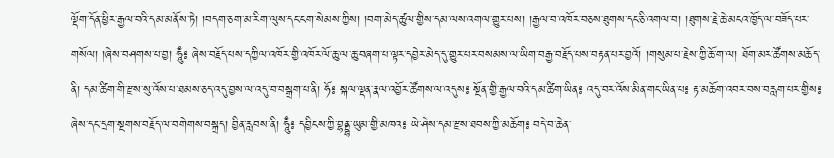ལྡོག་དོན་ཕྱིར་རྒྱལ་བའི་དམ་མནོས་ཏེ། །བདག་ཅག་མ་རིག་ལུས་དང་ངག་སེམས་ཀྱིས། །བག་མེད་ཚུལ་གྱིས་དམ་ལས་འགལ་གྱུར་པས། །རྒྱལ་བ་འཁོར་བཅས་ཐུགས་དང་ཅི་འགལ་བ། །ཐུགས་རྗེ་ཆེ་མངའ་ཁྱོད་ལ་བཟོད་པར་གསོལ། །ཞེས་བཤགས་པ་བྱ། ཧཱུྃ༔ ཞེས་བརྗོད་པས་དཀྱིལ་འཁོར་གྱི་འཁོར་ལོ་ཆུ་ལ་ཆུ་བཞག་པ་ལྟར་དབྱེར་མེད་དུ་གྱུར་པར་བསམས་ལ་ཡིག་བརྒྱ་བརྗོད་པས་བརྟན་པར་བྱའོ། །གསུམ་པ་རྗེས་ཀྱི་ཆོ་ག་ལ། ཐོག་མར་ཚོགས་མཆོད་ནི། དམ་ཚིག་གི་རྫས་སུ་འོས་པ་ཐམས་ཅད་འདུ་བྱས་ལ་འདུ་བ་བསྒྲག་པ་ནི། ཧོ༔ སྐལ་ལྡན་རྣལ་འབྱོར་ཚོགས་ལ་འདུས༔ སྔོན་གྱི་རྒྱལ་བའི་དམ་ཚིག་ཡིན༔ འདུ་བར་འོས་མིན་གང་ཡིན་པ༔ རྟ་མཆོག་འབར་བས་བརླག་པར་གྱིས༔ ཞེས་དང་དྲག་སྔགས་བརྗོད་ལ་བགེགས་བསྐྲད། བྱིན་རླབས་ནི། ཧཱུྃ༔ དབྱིངས་ཀྱི་བྷནྡྷ་ཡུམ་གྱི་མཁའ༔ ཡེ་ཤེས་དམ་རྫས་ཐབས་ཀྱི་མཆོག༔ བདེ་བ་ཆེན་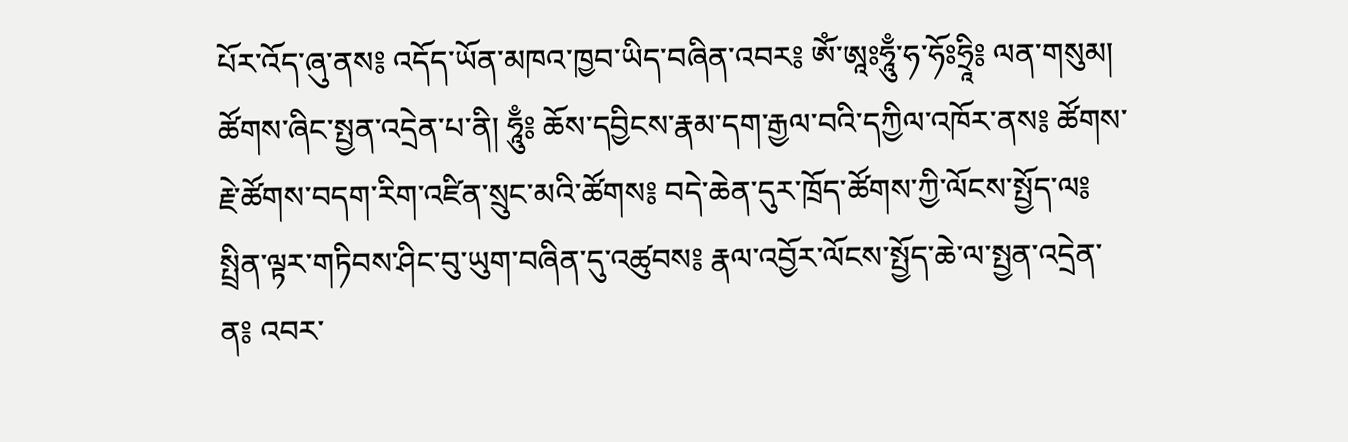པོར་འོད་ཞུ་ནས༔ འདོད་ཡོན་མཁའ་ཁྱབ་ཡིད་བཞིན་འབར༔ ཨོཾ་ཨཱཿཧཱུྃ་ཧ་ཧོཿཧྲཱི༔ ལན་གསུམ། ཚོགས་ཞིང་སྤྱན་འདྲེན་པ་ནི། ཧཱུྃ༔ ཆོས་དབྱིངས་རྣམ་དག་རྒྱལ་བའི་དཀྱིལ་འཁོར་ནས༔ ཚོགས་རྗེ་ཚོགས་བདག་རིག་འཛིན་སྲུང་མའི་ཚོགས༔ བདེ་ཆེན་དུར་ཁྲོད་ཚོགས་ཀྱི་ལོངས་སྤྱོད་ལ༔ སྤྲིན་ལྟར་གཏིབས་ཤིང་བུ་ཡུག་བཞིན་དུ་འཚུབས༔ རྣལ་འབྱོར་ལོངས་སྤྱོད་ཆེ་ལ་སྤྱན་འདྲེན་ན༔ འབར་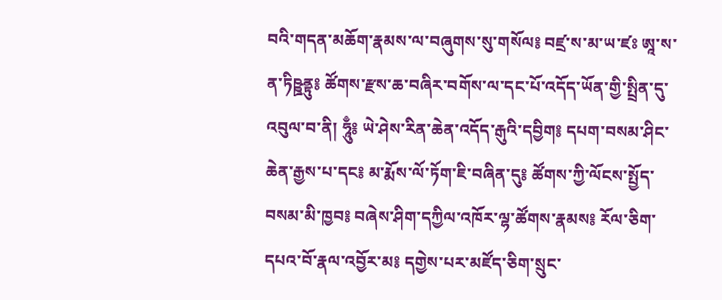བའི་གདན་མཆོག་རྣམས་ལ་བཞུགས་སུ་གསོལ༔ བཛྲ་ས་མ་ཡ་ཛཿ ཨཱ་ས་ན་ཏིཥྛནྟུ༔ ཚོགས་རྫས་ཆ་བཞིར་བགོས་ལ་དང་པོ་འདོད་ཡོན་གྱི་སྤྲིན་དུ་འབུལ་བ་ནི། ཧཱུྃ༔ ཡེ་ཤེས་རིན་ཆེན་འདོད་རྒུའི་དབྱིག༔ དཔག་བསམ་ཤིང་ཆེན་རྒྱས་པ་དང༔ མ་རྨོས་ལོ་ཏོག་ཇི་བཞིན་དུ༔ ཚོགས་ཀྱི་ལོངས་སྤྱོད་བསམ་མི་ཁྱབ༔ བཞེས་ཤིག་དཀྱིལ་འཁོར་ལྷ་ཚོགས་རྣམས༔ རོལ་ཅིག་དཔའ་བོ་རྣལ་འབྱོར་མ༔ དགྱེས་པར་མཛོད་ཅིག་སྲུང་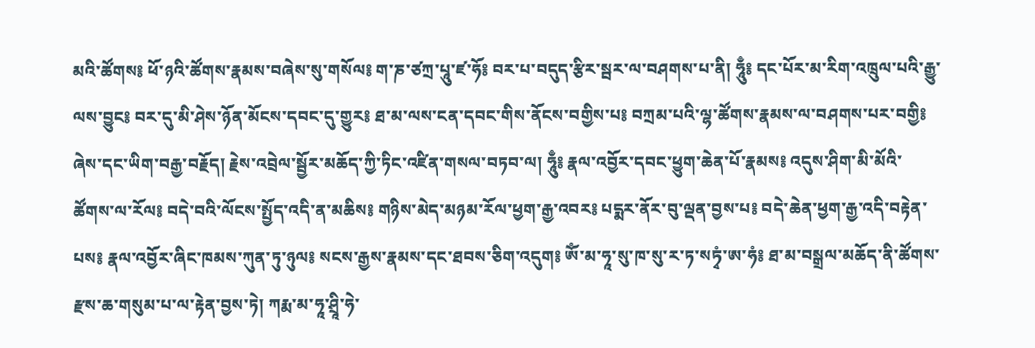མའི་ཚོགས༔ ཕོ་ཉའི་ཚོགས་རྣམས་བཞེས་སུ་གསོལ༔ ག་ཎ་ཙཀྲ་པཱུ་ཛ་ཧོ༔ བར་པ་བདུད་རྩིར་སྦར་ལ་བཤགས་པ་ནི། ཧཱུྃ༔ དང་པོར་མ་རིག་འཁྲུལ་པའི་རྒྱུ་ལས་བྱུང༔ བར་དུ་མི་ཤེས་ཉོན་མོངས་དབང་དུ་གྱུར༔ ཐ་མ་ལས་ངན་དབང་གིས་ནོངས་བགྱིས་པ༔ བཀྲམ་པའི་ལྷ་ཚོགས་རྣམས་ལ་བཤགས་པར་བགྱི༔ ཞེས་དང་ཡིག་བརྒྱ་བརྗོད། རྗེས་འབྲེལ་སྦྱོར་མཆོད་ཀྱི་ཏིང་འཛིན་གསལ་བཏབ་ལ། ཧཱུྃ༔ རྣལ་འབྱོར་དབང་ཕྱུག་ཆེན་པོ་རྣམས༔ འདུས་ཤིག་མི་མོའི་ཚོགས་ལ་རོལ༔ བདེ་བའི་ལོངས་སྤྱོད་འདི་ན་མཆིས༔ གཉིས་མེད་མཉམ་རོལ་ཕྱག་རྒྱ་འབར༔ པདྨར་ནོར་བུ་ལྡན་བྱས་པ༔ བདེ་ཆེན་ཕྱག་རྒྱ་འདི་བརྟེན་པས༔ རྣལ་འབྱོར་ཞིང་ཁམས་ཀུན་ཏུ་ཉུལ༔ སངས་རྒྱས་རྣམས་དང་ཐབས་ཅིག་འདུག༔ ཨོཾ་མ་ཧཱ་སུ་ཁ་སུ་ར་ཏ་སཏྭཾ་ཨ་ཧཾ༔ ཐ་མ་བསྒྲལ་མཆོད་ནི་ཚོགས་རྫས་ཆ་གསུམ་པ་ལ་རྟེན་བྱས་ཏེ། ཀརྨ་མ་ཧཱ་ཤྲཱི་ཧེ་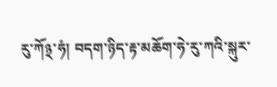རུ་ཀོ྅་ཧཾ། བདག་ཉིད་རྟ་མཆོག་ཧེ་རུ་ཀའི་སྐུར་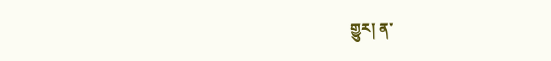གྱུར། ན་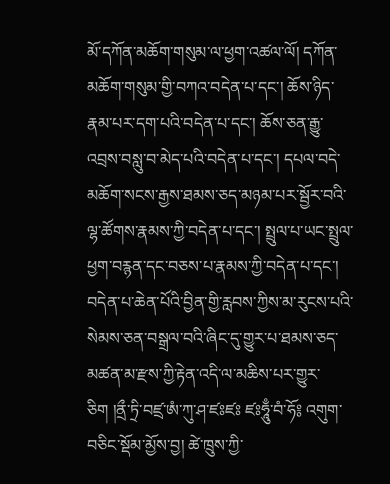མོ་དཀོན་མཆོག་གསུམ་ལ་ཕྱག་འཚལ་ལོ། དཀོན་མཆོག་གསུམ་གྱི་བཀའ་བདེན་པ་དང་། ཆོས་ཉིད་རྣམ་པར་དག་པའི་བདེན་པ་དང་། ཆོས་ཅན་རྒྱུ་འབྲས་བསླུ་བ་མེད་པའི་བདེན་པ་དང་། དཔལ་བདེ་མཆོག་སངས་རྒྱས་ཐམས་ཅད་མཉམ་པར་སྦྱོར་བའི་ལྷ་ཚོགས་རྣམས་ཀྱི་བདེན་པ་དང་། སྤྲུལ་པ་ཡང་སྤྲུལ་ཕྱག་བརྙན་དང་བཅས་པ་རྣམས་ཀྱི་བདེན་པ་དང་། བདེན་པ་ཆེན་པོའི་བྱིན་གྱི་རླབས་ཀྱིས་མ་རུངས་པའི་སེམས་ཅན་བསྒྲལ་བའི་ཞིང་དུ་གྱུར་པ་ཐམས་ཅད་མཚན་མ་རྫས་ཀྱི་རྟེན་འདི་ལ་མཆིས་པར་གྱུར་ཅིག །ནྲྀ་ཏྲི་བཛྲ་ཨཾ་ཀུ་ཤ་ཛཿཛཿ ཛཿཧཱུྃ་བཾ་ཧོ༔ འགུག་བཅིང་སྡོམ་མྱོས་བྱ། ཚེ་ཁྲུས་ཀྱི་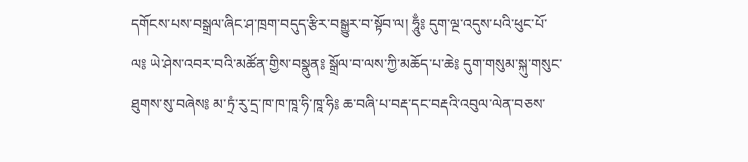དགོངས་པས་བསྒྲལ་ཞིང་ཤ་ཁྲག་བདུད་རྩིར་བསྒྱུར་བ་སྟོབ་ལ། ཧཱུྃ༔ དུག་ལྔ་འདུས་པའི་ཕུང་པོ་ལ༔ ཡེ་ཤེས་འབར་བའི་མཚོན་གྱིས་བསྣུན༔ སྒྲོལ་བ་ལས་ཀྱི་མཆོད་པ་ཆེ༔ དུག་གསུམ་སྐུ་གསུང་ཐུགས་སུ་བཞེས༔ མ་ཏྲཾ་རུ་དྲ་ཁ་ཁ་ཁཱ་ཧི་ཁཱ་ཧི༔ ཆ་བཞི་པ་བརྡ་དང་བརྡའི་འབུལ་ལེན་བཅས་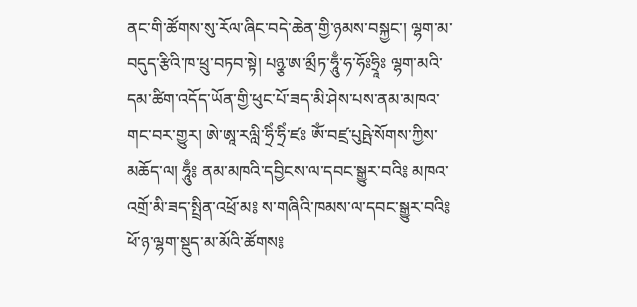ནང་གི་ཚོགས་སུ་རོལ་ཞིང་བདེ་ཆེན་གྱི་ཉམས་བསྐྱང་། ལྷག་མ་བདུད་རྩིའི་ཁ་ཕྲུ་བཏབ་སྟེ། པཉྩ་ཨ་མྲྀཏ་ཧཱུྃ་ཧ་ཧོཿཧྲཱིཿ ལྷག་མའི་དམ་ཚིག་འདོད་ཡོན་གྱི་ཕུང་པོ་ཟད་མི་ཤེས་པས་ནམ་མཁའ་གང་བར་གྱུར། ཨེ་ཨཱ་རལླི་ཧྲིཾ་ཧྲིཾ་ཛཿ ཨོཾ་བཛྲ་པུཥྤེ་སོགས་ཀྱིས་མཆོད་ལ། ཧཱུྃ༔ ནམ་མཁའི་དབྱིངས་ལ་དབང་སྒྱུར་བའི༔ མཁའ་འགྲོ་མི་ཟད་སྤྲིན་འཕྲོ་མ༔ ས་གཞིའི་ཁམས་ལ་དབང་སྒྱུར་བའི༔ ཕོ་ཉ་ལྷག་སྡུད་མ་མོའི་ཚོགས༔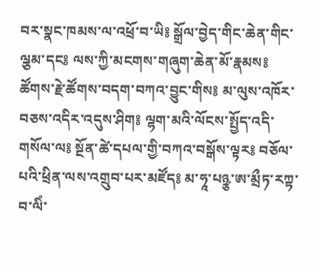བར་སྣང་ཁམས་ལ་འཕྲོ་བ་ཡི༔ སྒྲོལ་བྱེད་གིང་ཆེན་གིང་ལྕམ་དང༔ ལས་ཀྱི་མངགས་གཞུག་ཆེན་མོ་རྣམས༔ ཚོགས་རྗེ་ཚོགས་བདག་བཀའ་བྱུང་གིས༔ མ་ལུས་འཁོར་བཅས་འདིར་འདུས་ཤིག༔ ལྷག་མའི་ལོངས་སྤྱོད་འདི་གསོལ་ལ༔ སྔོན་ཚེ་དཔལ་གྱི་བཀའ་བསྒོས་ལྟར༔ བཅོལ་པའི་ཕྲིན་ལས་འགྲུབ་པར་མཛོད༔ མ་ཧཱ་པཉྩ་ཨ་མྲྀཏ་རཀྟ་བ་ལིཾ་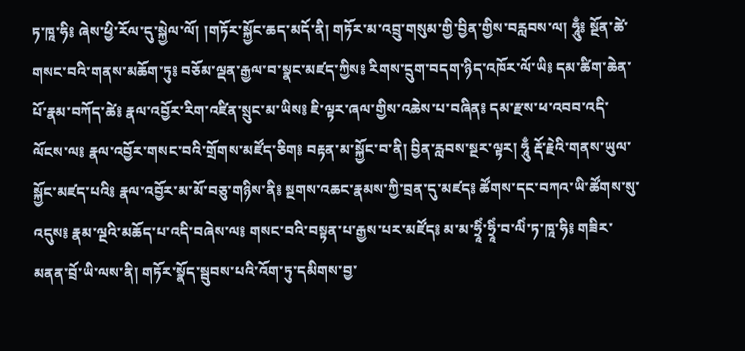ཏ་ཁཱ་ཧི༔ ཞེས་ཕྱི་རོལ་དུ་སྐྱེལ་ལོ། །གཏོར་སྐྱོང་ཆད་མདོ་ནི། གཏོར་མ་འབྲུ་གསུམ་གྱི་བྱིན་གྱིས་བརླབས་ལ། ཧཱུྃ༔ སྔོན་ཚེ་གསང་བའི་གནས་མཆོག་ཏུ༔ བཅོམ་ལྡན་རྒྱལ་བ་སྣང་མཛད་ཀྱིས༔ རིགས་དྲུག་བདག་ཉིད་འཁོར་ལོ་ཡི༔ དམ་ཚིག་ཆེན་པོ་རྣམ་བཀོད་ཚེ༔ རྣལ་འབྱོར་རིག་འཛིན་སྲུང་མ་ཡིས༔ ཇི་ལྟར་ཞལ་གྱིས་འཆེས་པ་བཞིན༔ དམ་རྫས་ཕ་འབབ་འདི་ལོངས་ལ༔ རྣལ་འབྱོར་གསང་བའི་གྲོགས་མཛོད་ཅིག༔ བརྟན་མ་སྐྱོང་བ་ནི། བྱིན་རླབས་སྔར་ལྟར། ཧཱུྃ རྡོ་རྗེའི་གནས་ཡུལ་སྐྱོང་མཛད་པའི༔ རྣལ་འབྱོར་མ་མོ་བཅུ་གཉིས་ནི༔ སྔགས་འཆང་རྣམས་ཀྱི་བྲན་དུ་མཛད༔ ཚོགས་དང་བཀའ་ཡི་ཚོགས་སུ་འདུས༔ རྣམ་ལྔའི་མཆོད་པ་འདི་བཞེས་ལ༔ གསང་བའི་བསྟན་པ་རྒྱས་པར་མཛོད༔ མ་མ་ཧྲཱིཾ་ཧྲཱིཾ་བ་ལིཾ་ཏ་ཁཱ་ཧི༔ གཟིར་མནན་བྲོ་ཡི་ལས་ནི། གཏོར་སྣོད་སྦུབས་པའི་འོག་ཏུ་དམིགས་བྱ་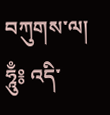བཀུགས་ལ། ཧཱུྃ༔ འདི་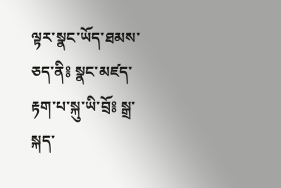ལྟར་སྣང་ཡོད་ཐམས་ཅད་ནི༔ སྣང་མཛད་རྟག་པ་སྐུ་ཡི་བྲོ༔ སྒྲ་སྐད་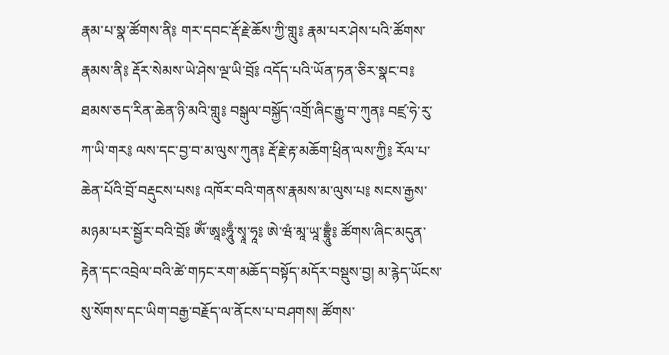རྣམ་པ་སྣ་ཚོགས་ནི༔ གར་དབང་རྡོ་རྗེ་ཆོས་ཀྱི་གླུ༔ རྣམ་པར་ཤེས་པའི་ཚོགས་རྣམས་ནི༔ རྡོར་སེམས་ཡེ་ཤེས་ལྔ་ཡི་བྲོ༔ འདོད་པའི་ཡོན་ཏན་ཅིར་སྣང་བ༔ ཐམས་ཅད་རིན་ཆེན་ཉི་མའི་གླུ༔ བསྒུལ་བསྐྱོད་འགྲོ་ཞིང་རྒྱུ་བ་ཀུན༔ བཛྲ་ཧེ་རུ་ཀ་ཡི་གར༔ ལས་དང་བྱ་བ་མ་ལུས་ཀུན༔ རྡོ་རྗེ་རྟ་མཆོག་ཕྲིན་ལས་ཀྱི༔ རོལ་པ་ཆེན་པོའི་བྲོ་བརྡུངས་པས༔ འཁོར་བའི་གནས་རྣམས་མ་ལུས་པ༔ སངས་རྒྱས་མཉམ་པར་སྦྱོར་བའི་བྲོ༔ ཨོཾ་ཨཱཿཧཱུྃ་སྭཱ་ཧཱ༔ ཨེ་ཝཾ་མཱ་ཡཱ་བྷྲཱུྃ༔ ཚོགས་ཞིང་མདུན་རྟེན་དང་འབྲེལ་བའི་ཚེ་གཏང་རག་མཆོད་བསྟོད་མདོར་བསྡུས་བྱ། མ་རྙེད་ཡོངས་སུ་སོགས་དང་ཡིག་བརྒྱ་བརྗོད་ལ་ནོངས་པ་བཤགས། ཚོགས་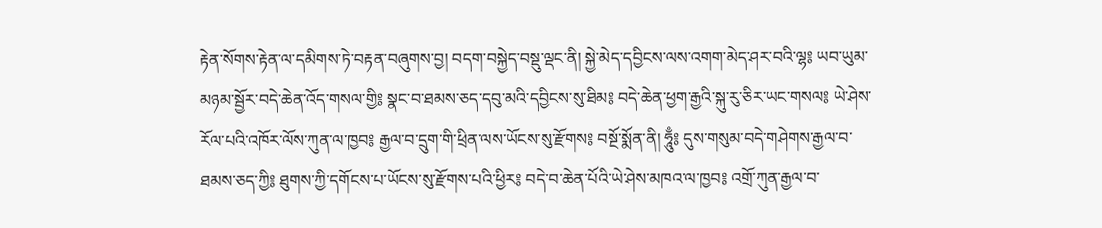རྟེན་སོགས་རྟེན་ལ་དམིགས་ཏེ་བརྟན་བཞུགས་བྱ། བདག་བསྐྱེད་བསྡུ་ལྡང་ནི། སྐྱེ་མེད་དབྱིངས་ལས་འགག་མེད་ཤར་བའི་ལྷ༔ ཡབ་ཡུམ་མཉམ་སྦྱོར་བདེ་ཆེན་འོད་གསལ་གྱི༔ སྣང་བ་ཐམས་ཅད་དབུ་མའི་དབྱིངས་སུ་ཐིམ༔ བདེ་ཆེན་ཕྱག་རྒྱའི་སྐུ་རུ་ཅིར་ཡང་གསལ༔ ཡེ་ཤེས་རོལ་པའི་འཁོར་ལོས་ཀུན་ལ་ཁྱབ༔ རྒྱལ་བ་དྲུག་གི་ཕྲིན་ལས་ཡོངས་སུ་རྫོགས༔ བསྔོ་སྨོན་ནི། ཧཱུྃ༔ དུས་གསུམ་བདེ་གཤེགས་རྒྱལ་བ་ཐམས་ཅད་ཀྱི༔ ཐུགས་ཀྱི་དགོངས་པ་ཡོངས་སུ་རྫོགས་པའི་ཕྱིར༔ བདེ་བ་ཆེན་པོའི་ཡེ་ཤེས་མཁའ་ལ་ཁྱབ༔ འགྲོ་ཀུན་རྒྱལ་བ་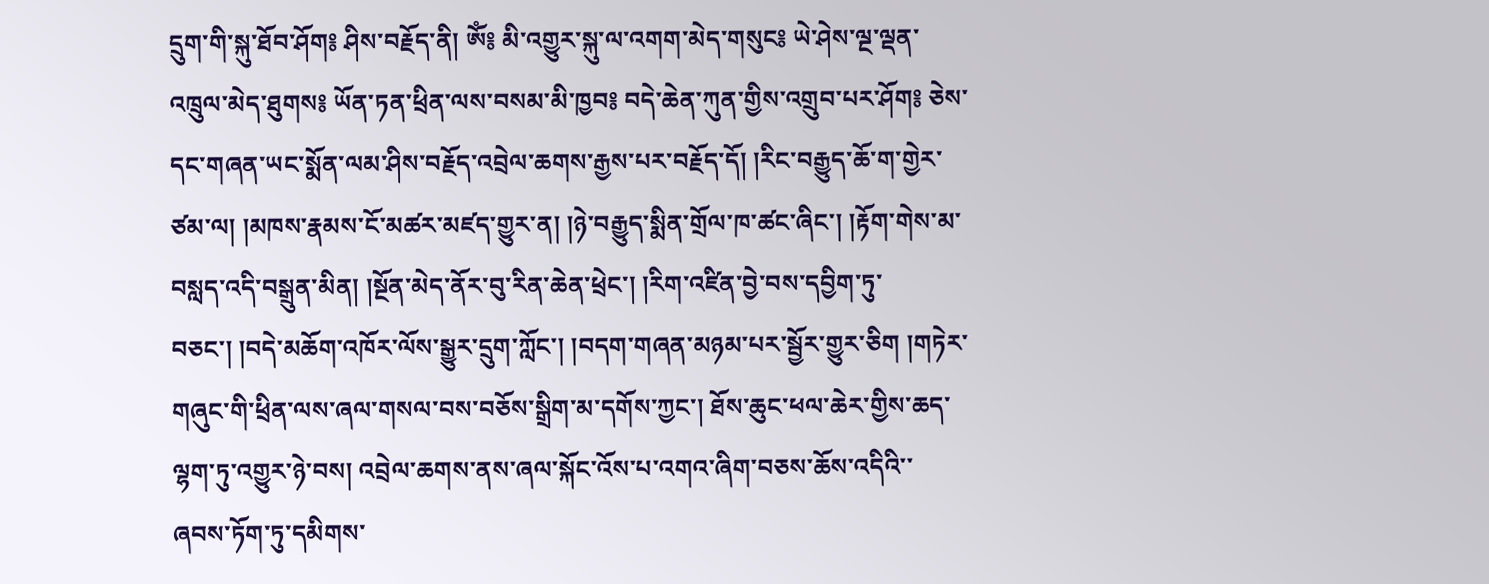དྲུག་གི་སྐུ་ཐོབ་ཤོག༔ ཤིས་བརྗོད་ནི། ཨོཾ༔ མི་འགྱུར་སྐུ་ལ་འགག་མེད་གསུང༔ ཡེ་ཤེས་ལྔ་ལྡན་འཁྲུལ་མེད་ཐུགས༔ ཡོན་ཏན་ཕྲིན་ལས་བསམ་མི་ཁྱབ༔ བདེ་ཆེན་ཀུན་གྱིས་འགྲུབ་པར་ཤོག༔ ཅེས་དང་གཞན་ཡང་སྨོན་ལམ་ཤིས་བརྗོད་འབྲེལ་ཆགས་རྒྱས་པར་བརྗོད་དོ། །རིང་བརྒྱུད་ཆོ་ག་གྱེར་ཙམ་ལ། །མཁས་རྣམས་ངོ་མཚར་མཛད་གྱུར་ན། །ཉེ་བརྒྱུད་སྨིན་གྲོལ་ཁ་ཚང་ཞིང་། །རྟོག་གེས་མ་བསླད་འདི་བསྒྲུན་མིན། །སྔོན་མེད་ནོར་བུ་རིན་ཆེན་ཕྲེང་། །རིག་འཛིན་བྱེ་བས་དབྱིག་ཏུ་བཅང་། །བདེ་མཆོག་འཁོར་ལོས་སྒྱུར་དྲུག་ཀློང་། །བདག་གཞན་མཉམ་པར་སྦྱོར་གྱུར་ཅིག །གཏེར་གཞུང་གི་ཕྲིན་ལས་ཞལ་གསལ་བས་བཅོས་སྒྲིག་མ་དགོས་ཀྱང་། ཐོས་ཆུང་ཕལ་ཆེར་གྱིས་ཆད་ལྷག་ཏུ་འགྱུར་ཉེ་བས། འབྲེལ་ཆགས་ནས་ཞལ་སྐོང་འོས་པ་འགའ་ཞིག་བཅས་ཆོས་འདིའི་་ཞབས་ཏོག་ཏུ་དམིགས་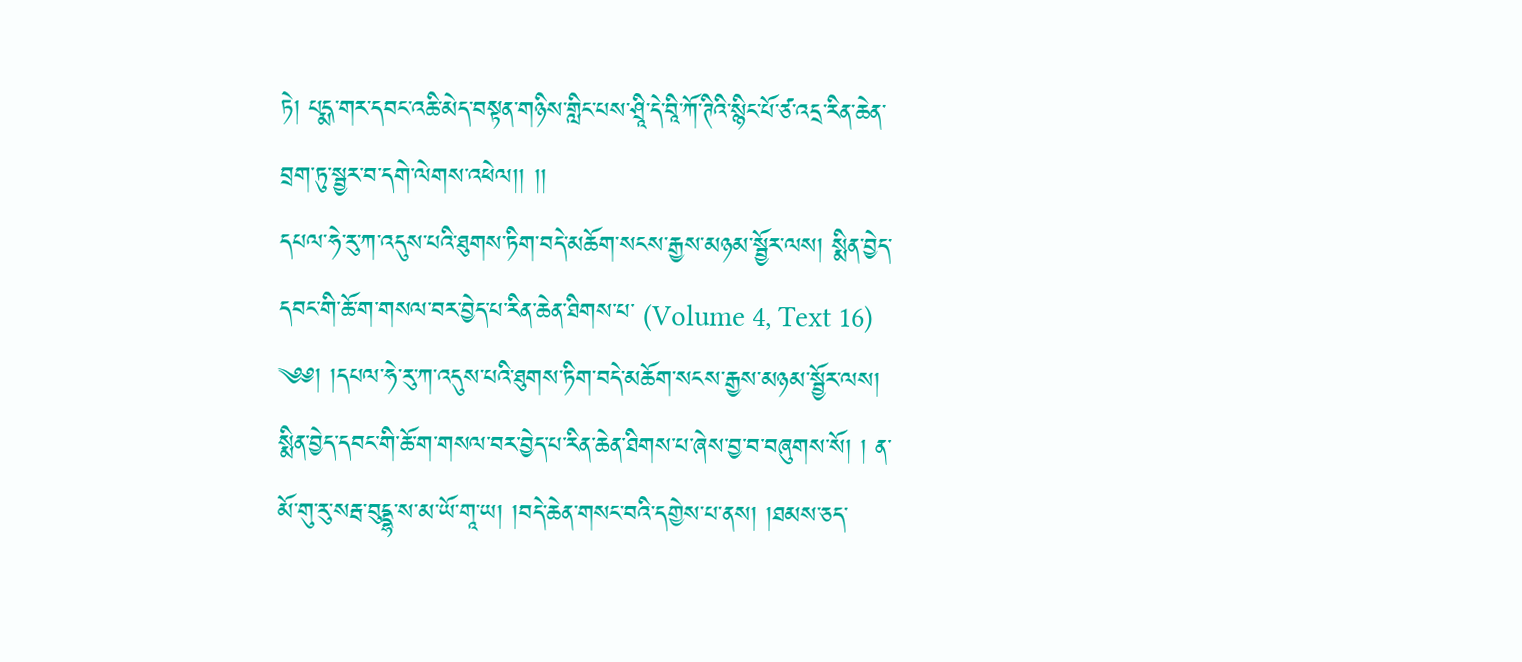ཏེ། པདྨ་གར་དབང་འཆི་མེད་བསྟན་གཉིས་གླིང་པས་ཤྲཱི་དེ་བཱི་ཀོ་ཊིའི་སྙིང་པོ་ཙ་འདྲ་རིན་ཆེན་བྲག་ཏུ་སྦྱར་བ་དགེ་ལེགས་འཕེལ།། །།
དཔལ་ཧེ་རུ་ཀ་འདུས་པའི་ཐུགས་ཏིག་བདེ་མཆོག་སངས་རྒྱས་མཉམ་སྦྱོར་ལས། སྨིན་བྱེད་དབང་གི་ཆོ་ག་གསལ་བར་བྱེད་པ་རིན་ཆེན་ཐིགས་པ་ (Volume 4, Text 16)
༄༅། །དཔལ་ཧེ་རུ་ཀ་འདུས་པའི་ཐུགས་ཏིག་བདེ་མཆོག་སངས་རྒྱས་མཉམ་སྦྱོར་ལས། སྨིན་བྱེད་དབང་གི་ཆོ་ག་གསལ་བར་བྱེད་པ་རིན་ཆེན་ཐིགས་པ་ཞེས་བྱ་བ་བཞུགས་སོ། ། ན་མོ་གུ་རུ་སརྦ་བུདྡྷ་ས་མ་ཡོ་གཱ་ཡ། །བདེ་ཆེན་གསང་བའི་དགྱེས་པ་ནས། །ཐམས་ཅད་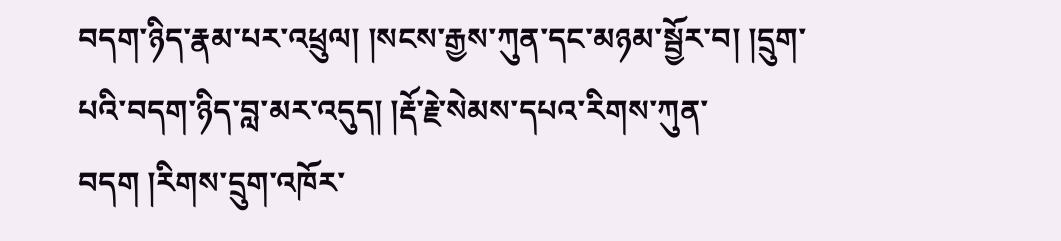བདག་ཉིད་རྣམ་པར་འཕྲུལ། །སངས་རྒྱས་ཀུན་དང་མཉམ་སྦྱོར་བ། །དྲུག་པའི་བདག་ཉིད་བླ་མར་འདུད། །རྡོ་རྗེ་སེམས་དཔའ་རིགས་ཀུན་བདག །རིགས་དྲུག་འཁོར་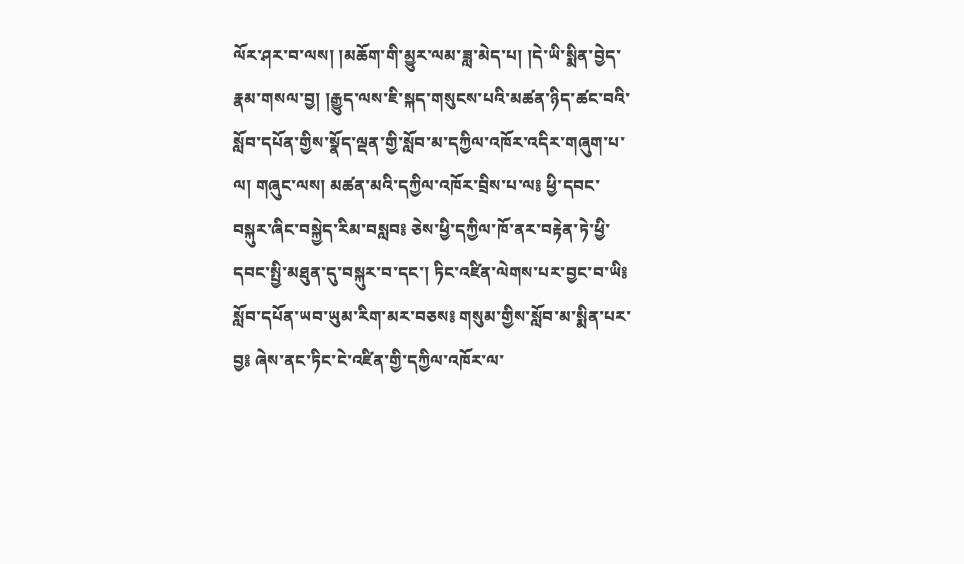ལོར་ཤར་བ་ལས། །མཆོག་གི་མྱུར་ལམ་ཟླ་མེད་པ། །དེ་ཡི་སྨིན་བྱེད་རྣམ་གསལ་བྱ། །རྒྱུད་ལས་ཇི་སྐད་གསུངས་པའི་མཚན་ཉིད་ཚང་བའི་སློབ་དཔོན་གྱིས་སྣོད་ལྡན་གྱི་སློབ་མ་དཀྱིལ་འཁོར་འདིར་གཞུག་པ་ལ། གཞུང་ལས། མཚན་མའི་དཀྱིལ་འཁོར་བྲིས་པ་ལ༔ ཕྱི་དབང་བསྐུར་ཞིང་བསྐྱེད་རིམ་བསླབ༔ ཅེས་ཕྱི་དཀྱིལ་ཁོ་ནར་བརྟེན་ཏེ་ཕྱི་དབང་སྤྱི་མཐུན་དུ་བསྐུར་བ་དང་། ཏིང་འཛིན་ལེགས་པར་བྱང་བ་ཡི༔ སློབ་དཔོན་ཡབ་ཡུམ་རིག་མར་བཅས༔ གསུམ་གྱིས་སློབ་མ་སྨིན་པར་བྱ༔ ཞེས་ནང་ཏིང་ངེ་འཛིན་གྱི་དཀྱིལ་འཁོར་ལ་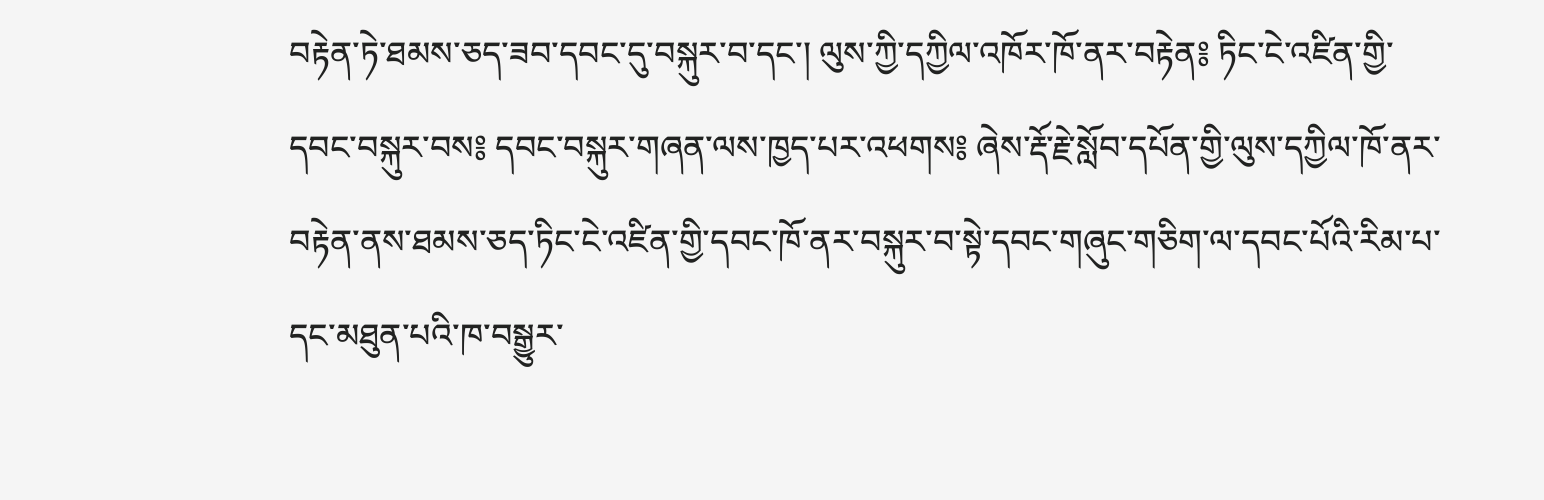བརྟེན་ཏེ་ཐམས་ཅད་ཟབ་དབང་དུ་བསྐུར་བ་དང་། ལུས་ཀྱི་དཀྱིལ་འཁོར་ཁོ་ནར་བརྟེན༔ ཏིང་ངེ་འཛིན་གྱི་དབང་བསྐུར་བས༔ དབང་བསྐུར་གཞན་ལས་ཁྱད་པར་འཕགས༔ ཞེས་རྡོ་རྗེ་སློབ་དཔོན་གྱི་ལུས་དཀྱིལ་ཁོ་ནར་བརྟེན་ནས་ཐམས་ཅད་ཏིང་ངེ་འཛིན་གྱི་དབང་ཁོ་ནར་བསྐུར་བ་སྟེ་དབང་གཞུང་གཅིག་ལ་དབང་པོའི་རིམ་པ་དང་མཐུན་པའི་ཁ་བསྒྱུར་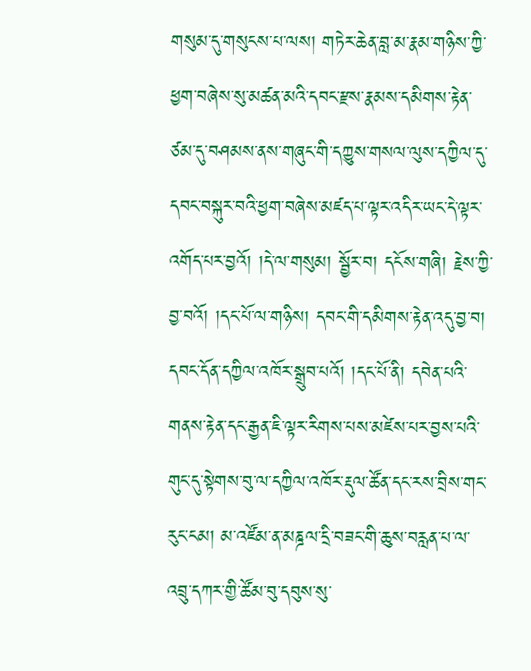གསུམ་དུ་གསུངས་པ་ལས། གཏེར་ཆེན་བླ་མ་རྣམ་གཉིས་ཀྱི་ཕྱག་བཞེས་སུ་མཚན་མའི་དབང་རྫས་རྣམས་དམིགས་རྟེན་ཙམ་དུ་བཤམས་ནས་གཞུང་གི་དཀྱུས་གསལ་ལུས་དཀྱིལ་དུ་དབང་བསྐུར་བའི་ཕྱག་བཞེས་མཛད་པ་ལྟར་འདིར་ཡང་དེ་ལྟར་འགོད་པར་བྱའོ། །དེ་ལ་གསུམ། སྦྱོར་བ། དངོས་གཞི། རྗེས་ཀྱི་བྱ་བའོ། །དང་པོ་ལ་གཉིས། དབང་གི་དམིགས་རྟེན་འདུ་བྱ་བ། དབང་དོན་དཀྱིལ་འཁོར་སྒྲུབ་པའོ། །དང་པོ་ནི། དབེན་པའི་གནས་རྟེན་དང་རྒྱན་ཇི་ལྟར་རིགས་པས་མཛེས་པར་བྱས་པའི་གུང་དུ་སྟེགས་བུ་ལ་དཀྱིལ་འཁོར་རྡུལ་ཚོན་དང་རས་བྲིས་གང་རུང་ངམ། མ་འཛོམ་ན་མཎྜལ་དྲི་བཟང་གི་ཆུས་བརླན་པ་ལ་འབྲུ་དཀར་གྱི་ཚོམ་བུ་དབུས་སུ་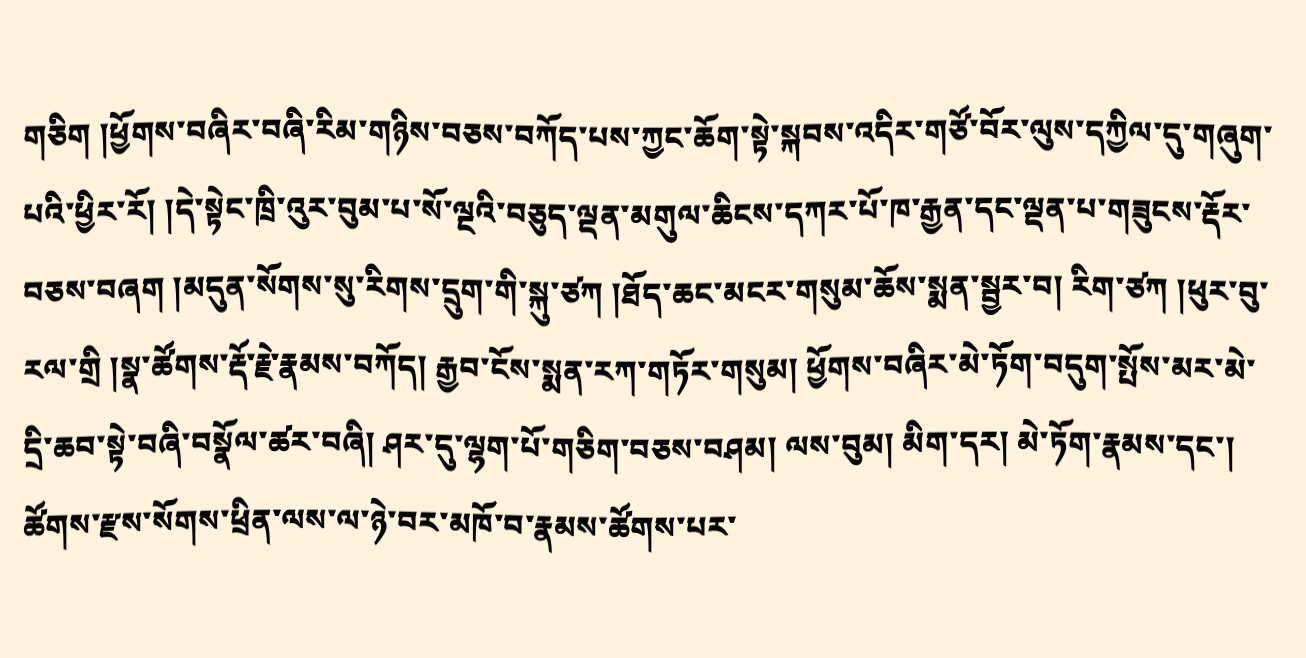གཅིག །ཕྱོགས་བཞིར་བཞི་རིམ་གཉིས་བཅས་བཀོད་པས་ཀྱང་ཆོག་སྟེ་སྐབས་འདིར་གཙོ་བོར་ལུས་དཀྱིལ་དུ་གཞུག་པའི་ཕྱིར་རོ། །དེ་སྟེང་ཁྲི་འུར་བུམ་པ་སོ་ལྔའི་བཅུད་ལྡན་མགུལ་ཆིངས་དཀར་པོ་ཁ་རྒྱན་དང་ལྡན་པ་གཟུངས་རྡོར་བཅས་བཞག །མདུན་སོགས་སུ་རིགས་དྲུག་གི་སྐུ་ཙཀ །ཐོད་ཆང་མངར་གསུམ་ཆོས་སྨན་སྦྱར་བ། རིག་ཙཀ །ཕུར་བུ་རལ་གྲི །སྣ་ཚོགས་རྡོ་རྗེ་རྣམས་བཀོད། རྒྱབ་ངོས་སྨན་རཀ་གཏོར་གསུམ། ཕྱོགས་བཞིར་མེ་ཏོག་བདུག་སྤོས་མར་མེ་དྲི་ཆབ་སྟེ་བཞི་བསྣོལ་ཚར་བཞི། ཤར་དུ་ལྷག་པོ་གཅིག་བཅས་བཤམ། ལས་བུམ། མིག་དར། མེ་ཏོག་རྣམས་དང་། ཚོགས་རྫས་སོགས་ཕྲིན་ལས་ལ་ཉེ་བར་མཁོ་བ་རྣམས་ཚོགས་པར་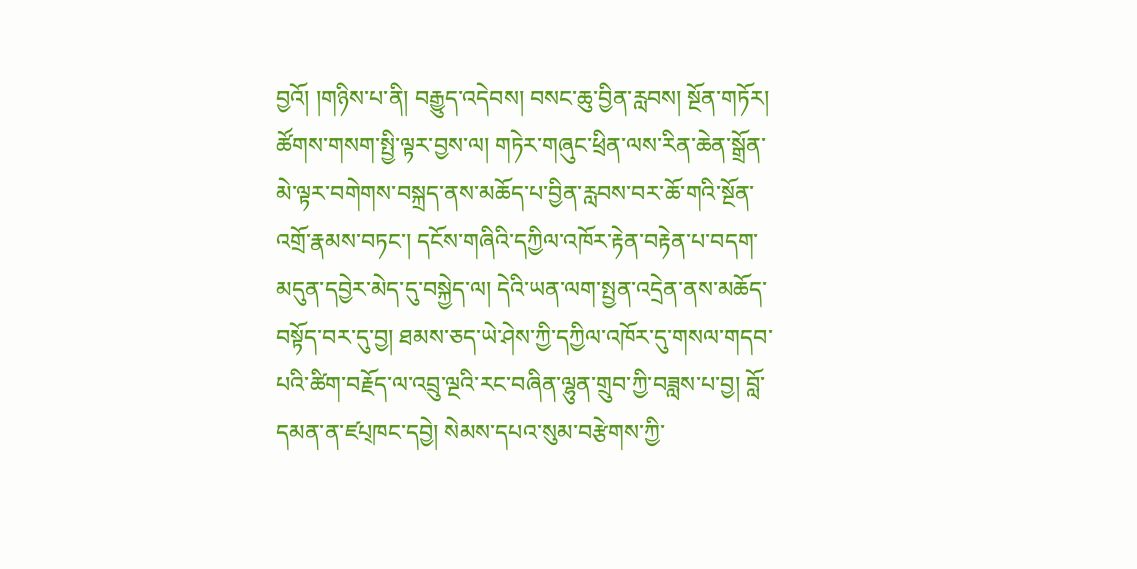བྱའོ། །གཉིས་པ་ནི། བརྒྱུད་འདེབས། བསང་ཆུ་བྱིན་རླབས། སྔོན་གཏོར། ཚོགས་གསག་སྤྱི་ལྟར་བྱས་ལ། གཏེར་གཞུང་ཕྲིན་ལས་རིན་ཆེན་སྒྲོན་མེ་ལྟར་བགེགས་བསྐྲད་ནས་མཆོད་པ་བྱིན་རླབས་བར་ཆོ་གའི་སྔོན་འགྲོ་རྣམས་བཏང་། དངོས་གཞིའི་དཀྱིལ་འཁོར་རྟེན་བརྟེན་པ་བདག་མདུན་དབྱེར་མེད་དུ་བསྐྱེད་ལ། དེའི་ཡན་ལག་སྤྱན་འདྲེན་ནས་མཆོད་བསྟོད་བར་དུ་བྱ། ཐམས་ཅད་ཡེ་ཤེས་ཀྱི་དཀྱིལ་འཁོར་དུ་གསལ་གདབ་པའི་ཚིག་བརྗོད་ལ་འབྲུ་ལྔའི་རང་བཞིན་ལྷུན་གྲུབ་ཀྱི་བཟླས་པ་བྱ། བློ་དམན་ན་ཛཔ྄ཁང་དབྱེ། སེམས་དཔའ་སུམ་བརྩེགས་ཀྱི་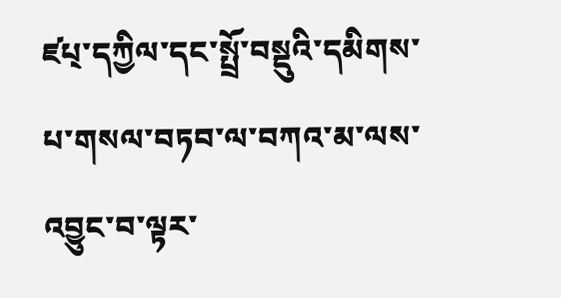ཛཔ྄་དཀྱིལ་དང་སྤྲོ་བསྡུའི་དམིགས་པ་གསལ་བཏབ་ལ་བཀའ་མ་ལས་འབྱུང་བ་ལྟར་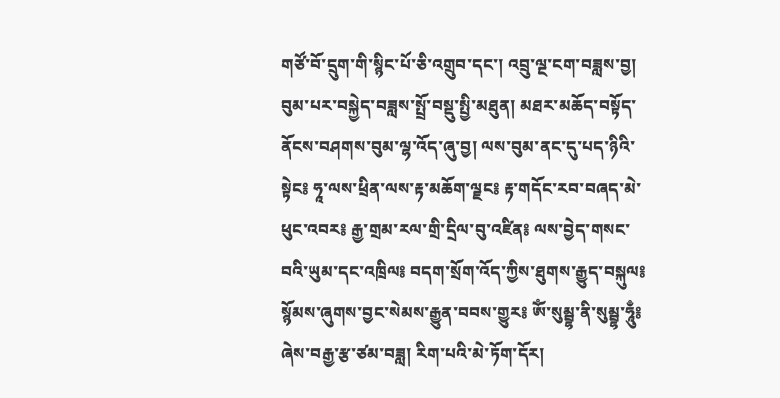གཙོ་བོ་དྲུག་གི་སྙིང་པོ་ཅི་འགྲུབ་དང་། འབྲུ་ལྔ་ངག་བཟླས་བྱ། བུམ་པར་བསྐྱེད་བཟླས་སྤྲོ་བསྡུ་སྤྱི་མཐུན། མཐར་མཆོད་བསྟོད་ནོངས་བཤགས་བུམ་ལྷ་འོད་ཞུ་བྱ། ལས་བུམ་ནང་དུ་པད་ཉིའི་སྟེང༔ ཧཱ་ལས་ཕྲིན་ལས་རྟ་མཆོག་ལྗང༔ རྟ་གདོང་རབ་བཞད་མེ་ཕུང་འབར༔ རྒྱ་གྲམ་རལ་གྲི་དྲིལ་བུ་འཛིན༔ ལས་བྱེད་གསང་བའི་ཡུམ་དང་འཁྲིལ༔ བདག་སྲོག་འོད་ཀྱིས་ཐུགས་རྒྱུད་བསྐུལ༔ སྙོམས་ཞུགས་བྱང་སེམས་རྒྱུན་བབས་གྱུར༔ ཨོཾ་སུམྦྷ་ནི་སུམྦྷ་ཧཱུྃ༔ ཞེས་བརྒྱ་རྩ་ཙམ་བཟླ། རིག་པའི་མེ་ཏོག་དོར།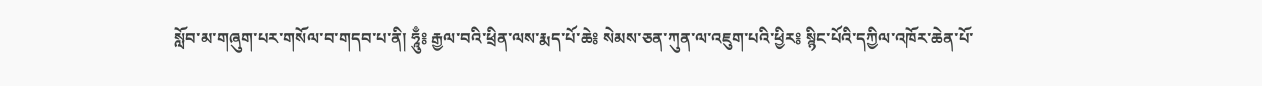སློབ་མ་གཞུག་པར་གསོལ་བ་གདབ་པ་ནི། ཧཱུྃ༔ རྒྱལ་བའི་ཕྲིན་ལས་རྨད་པོ་ཆེ༔ སེམས་ཅན་ཀུན་ལ་འཇུག་པའི་ཕྱིར༔ སྙིང་པོའི་དཀྱིལ་འཁོར་ཆེན་པོ་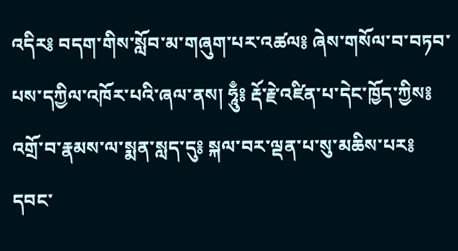འདིར༔ བདག་གིས་སློབ་མ་གཞུག་པར་འཚལ༔ ཞེས་གསོལ་བ་བཏབ་པས་དཀྱིལ་འཁོར་པའི་ཞལ་ནས། ཧཱུྃ༔ རྡོ་རྗེ་འཛིན་པ་དེང་ཁྱོད་ཀྱིས༔ འགྲོ་བ་རྣམས་ལ་སྨན་སླད་དུ༔ སྐལ་བར་ལྡན་པ་སུ་མཆིས་པར༔ དབང་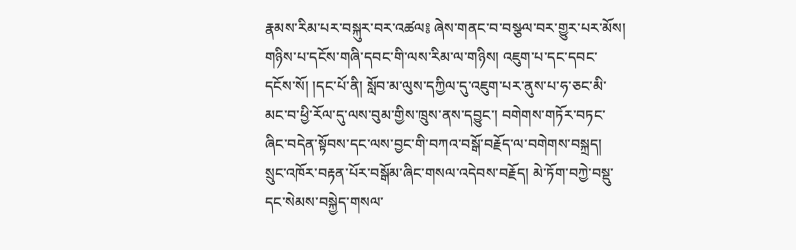རྣམས་རིམ་པར་བསྐུར་བར་འཚལ༔ ཞེས་གནང་བ་བསྩལ་བར་གྱུར་པར་མོས། གཉིས་པ་དངོས་གཞི་དབང་གི་ལས་རིམ་ལ་གཉིས། འཇུག་པ་དང་དབང་དངོས་སོ། །དང་པོ་ནི། སློབ་མ་ལུས་དཀྱིལ་དུ་འཇུག་པར་ནུས་པ་ཧ་ཅང་མི་མང་བ་ཕྱི་རོལ་དུ་ལས་བུམ་གྱིས་ཁྲུས་ནས་དབྱུང་། བགེགས་གཏོར་བཏང་ཞིང་བདེན་སྟོབས་དང་ལས་བྱང་གི་བཀའ་བསྒོ་བརྗོད་ལ་བགེགས་བསྐྲད། སྲུང་འཁོར་བརྟན་པོར་བསྒོམ་ཞིང་གསལ་འདེབས་བརྗོད། མེ་ཏོག་བཀྱེ་བསྡུ་དང་སེམས་བསྐྱེད་གསལ་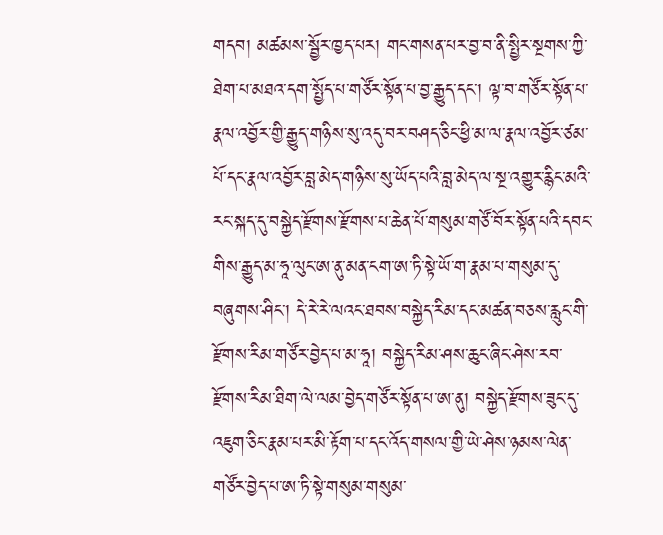གདབ། མཚམས་སྦྱོར་ཁྱད་པར། གང་གསན་པར་བྱ་བ་ནི་སྤྱིར་སྔགས་ཀྱི་ཐེག་པ་མཐའ་དག་སྤྱོད་པ་གཙོར་སྟོན་པ་བྱ་རྒྱུད་དང་། ལྟ་བ་གཙོར་སྟོན་པ་རྣལ་འབྱོར་གྱི་རྒྱུད་གཉིས་སུ་འདུ་བར་བཤད་ཅིང་ཕྱི་མ་ལ་རྣལ་འབྱོར་ཙམ་པོ་དང་རྣལ་འབྱོར་བླ་མེད་གཉིས་སུ་ཡོད་པའི་བླ་མེད་ལ་སྔ་འགྱུར་རྙིང་མའི་རང་སྐད་དུ་བསྐྱེད་རྫོགས་རྫོགས་པ་ཆེན་པོ་གསུམ་གཙོ་བོར་སྟོན་པའི་དབང་གིས་རྒྱུད་མ་ཧཱ་ལུང་ཨ་ནུ་མན་ངག་ཨ་ཏི་སྟེ་ཡོ་ག་རྣམ་པ་གསུམ་དུ་བཞུགས་ཤིང་། དེ་རེ་རེ་ལའང་ཐབས་བསྐྱེད་རིམ་དང་མཚན་བཅས་རླུང་གི་རྫོགས་རིམ་གཙོར་བྱེད་པ་མ་ཧཱ། བསྐྱེད་རིམ་ཤས་ཆུང་ཞིང་ཤེས་རབ་རྫོགས་རིམ་ཐིག་ལེ་ལམ་བྱེད་གཙོར་སྟོན་པ་ཨ་ནུ། བསྐྱེད་རྫོགས་ཟུང་དུ་འཇུག་ཅིང་རྣམ་པར་མི་རྟོག་པ་དང་འོད་གསལ་གྱི་ཡེ་ཤེས་ཉམས་ལེན་གཙོར་བྱེད་པ་ཨ་ཏི་སྟེ་གསུམ་གསུམ་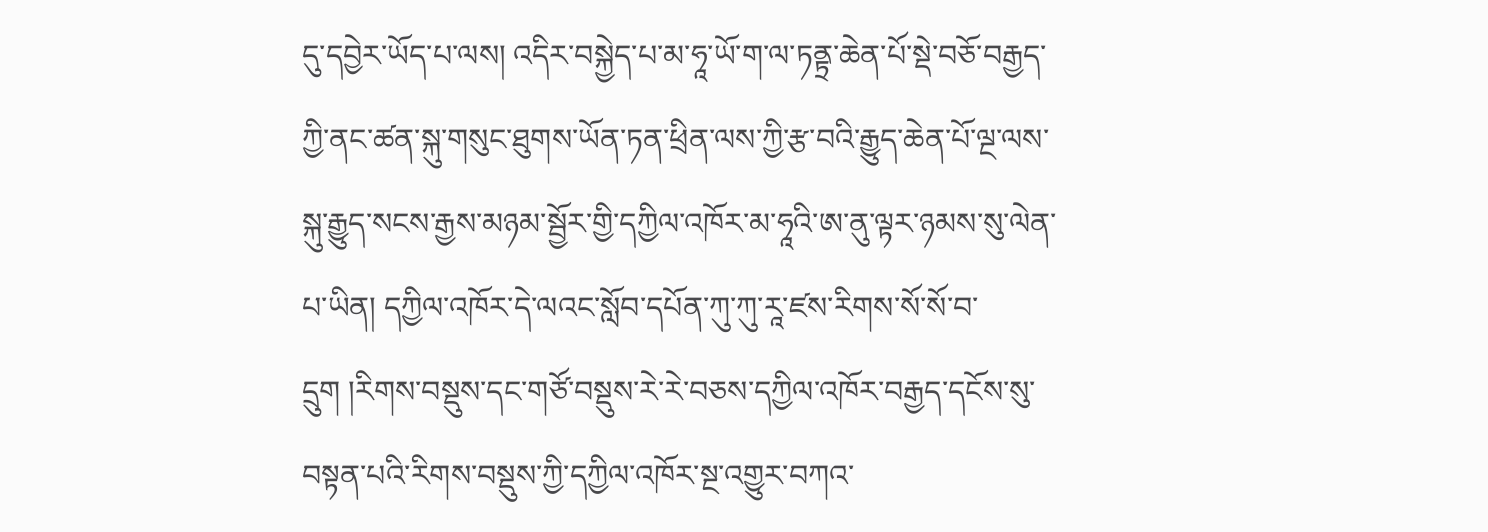དུ་དབྱེར་ཡོད་པ་ལས། འདིར་བསྐྱེད་པ་མ་ཧཱ་ཡོ་ག་ལ་ཏནྟྲ་ཆེན་པོ་སྡེ་བཅོ་བརྒྱད་ཀྱི་ནང་ཚན་སྐུ་གསུང་ཐུགས་ཡོན་ཏན་ཕྲིན་ལས་ཀྱི་རྩ་བའི་རྒྱུད་ཆེན་པོ་ལྔ་ལས་སྐུ་རྒྱུད་སངས་རྒྱས་མཉམ་སྦྱོར་གྱི་དཀྱིལ་འཁོར་མ་ཧཱའི་ཨ་ནུ་ལྟར་ཉམས་སུ་ལེན་པ་ཡིན། དཀྱིལ་འཁོར་དེ་ལའང་སློབ་དཔོན་ཀུ་ཀུ་རཱ་ཛས་རིགས་སོ་སོ་བ་དྲུག །རིགས་བསྡུས་དང་གཙོ་བསྡུས་རེ་རེ་བཅས་དཀྱིལ་འཁོར་བརྒྱད་དངོས་སུ་བསྟན་པའི་རིགས་བསྡུས་ཀྱི་དཀྱིལ་འཁོར་སྔ་འགྱུར་བཀའ་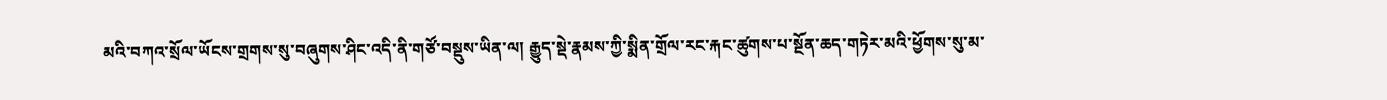མའི་བཀའ་སྲོལ་ཡོངས་གྲགས་སུ་བཞུགས་ཤིང་འདི་ནི་གཙོ་བསྡུས་ཡིན་ལ། རྒྱུད་སྡེ་རྣམས་ཀྱི་སྨིན་གྲོལ་རང་རྐང་ཚུགས་པ་སྔོན་ཆད་གཏེར་མའི་ཕྱོགས་སུ་མ་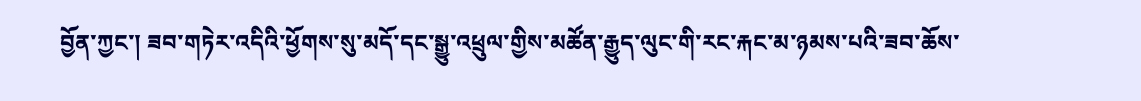བྱོན་ཀྱང་། ཟབ་གཏེར་འདིའི་ཕྱོགས་སུ་མདོ་དང་སྒྱུ་འཕྲུལ་གྱིས་མཚོན་རྒྱུད་ལུང་གི་རང་རྐང་མ་ཉམས་པའི་ཟབ་ཆོས་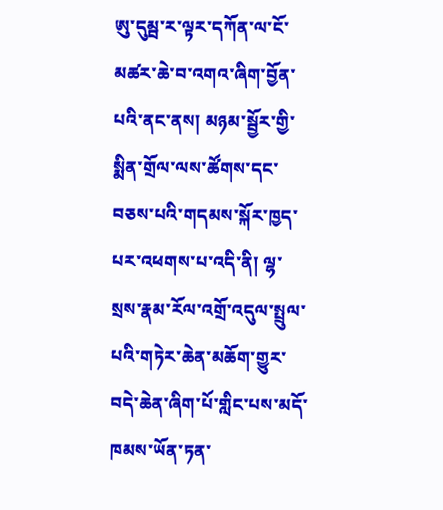ཨུ་དུམྦ་ར་ལྟར་དཀོན་ལ་ངོ་མཚར་ཆེ་བ་འགའ་ཞིག་བྱོན་པའི་ནང་ནས། མཉམ་སྦྱོར་གྱི་སྨིན་གྲོལ་ལས་ཚོགས་དང་བཅས་པའི་གདམས་སྐོར་ཁྱད་པར་འཕགས་པ་འདི་ནི། ལྷ་སྲས་རྣམ་རོལ་འགྲོ་འདུལ་སྤྲུལ་པའི་གཏེར་ཆེན་མཆོག་གྱུར་བདེ་ཆེན་ཞིག་པོ་གླིང་པས་མདོ་ཁམས་ཡོན་ཏན་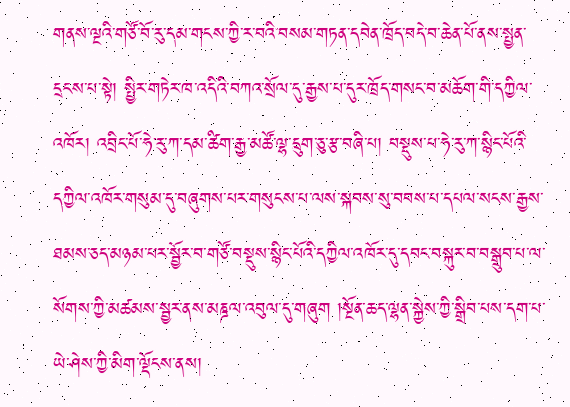གནས་ལྔའི་གཙོ་བོ་རུ་དམ་གངས་ཀྱི་ར་བའི་བསམ་གཏན་དབེན་ཁྲོད་བདེ་བ་ཆེན་པོ་ནས་སྤྱན་དྲངས་པ་སྟེ། སྤྱིར་གཏེར་ཁ་འདིའི་བཀའ་སྲོལ་དུ་རྒྱས་པ་དུར་ཁྲོད་གསང་བ་མཆོག་གི་དཀྱིལ་འཁོར། འབྲིང་པོ་ཧེ་རུ་ཀ་དམ་ཚིག་རྒྱ་མཚོ་ལྷ་དྲུག་ཅུ་རྩ་བཞི་པ། བསྡུས་པ་ཧེ་རུ་ཀ་སྙིང་པོའི་དཀྱིལ་འཁོར་གསུམ་དུ་བཞུགས་པར་གསུངས་པ་ལས་སྐབས་སུ་བབས་པ་དཔལ་སངས་རྒྱས་ཐམས་ཅད་མཉམ་པར་སྦྱོར་བ་གཙོ་བསྡུས་སྙིང་པོའི་དཀྱིལ་འཁོར་དུ་དབང་བསྐུར་བ་བསྒྲུབ་པ་ལ་སོགས་ཀྱི་མཚམས་སྦྱར་ནས་མཎྜལ་འབུལ་དུ་གཞུག །སྔོན་ཆད་ལྷན་སྐྱེས་ཀྱི་སྒྲིབ་པས་དག་པ་ཡེ་ཤེས་ཀྱི་མིག་ལྡོངས་ནས།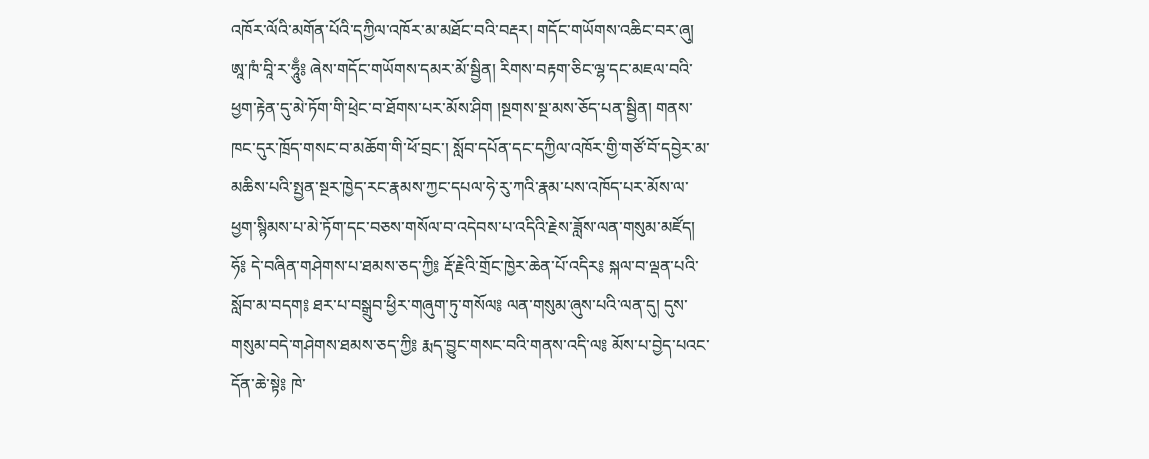འཁོར་ལོའི་མགོན་པོའི་དཀྱིལ་འཁོར་མ་མཐོང་བའི་བརྡར། གདོང་གཡོགས་འཆིང་བར་ཞུ། ཨཱ་ཁཾ་བཱི་ར་ཧཱུྃ༔ ཞེས་གདོང་གཡོགས་དམར་མོ་སྦྱིན། རིགས་བརྟག་ཅིང་ལྷ་དང་མཇལ་བའི་ཕྱག་རྟེན་དུ་མེ་ཏོག་གི་ཕྲེང་བ་ཐོགས་པར་མོས་ཤིག །སྔགས་སྔ་མས་ཅོད་པན་སྦྱིན། གནས་ཁང་དུར་ཁྲོད་གསང་བ་མཆོག་གི་ཕོ་བྲང་། སློབ་དཔོན་དང་དཀྱིལ་འཁོར་གྱི་གཙོ་བོ་དབྱེར་མ་མཆིས་པའི་སྤྱན་སྔར་ཁྱེད་རང་རྣམས་ཀྱང་དཔལ་ཧེ་རུ་ཀའི་རྣམ་པས་འཁོད་པར་མོས་ལ་ཕྱག་སྙིམས་པ་མེ་ཏོག་དང་བཅས་གསོལ་བ་འདེབས་པ་འདིའི་རྗེས་ཟློས་ལན་གསུམ་མཛོད། ཧོ༔ དེ་བཞིན་གཤེགས་པ་ཐམས་ཅད་ཀྱི༔ རྡོ་རྗེའི་གྲོང་ཁྱེར་ཆེན་པོ་འདིར༔ སྐལ་བ་ལྡན་པའི་སློབ་མ་བདག༔ ཐར་པ་བསྒྲུབ་ཕྱིར་གཞུག་ཏུ་གསོལ༔ ལན་གསུམ་ཞུས་པའི་ལན་དུ། དུས་གསུམ་བདེ་གཤེགས་ཐམས་ཅད་ཀྱི༔ རྨད་བྱུང་གསང་བའི་གནས་འདི་ལ༔ མོས་པ་བྱེད་པའང་དོན་ཆེ་སྟེ༔ ཁེ་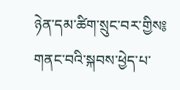ཉེན་དམ་ཚིག་སྲུང་བར་གྱིས༔ གནང་བའི་སྐབས་ཕྱེད་པ་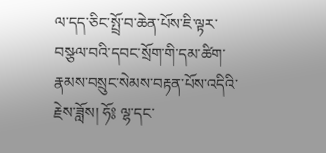ལ་དད་ཅིང་སྤྲོ་བ་ཆེན་པོས་ཇི་ལྟར་བསྩལ་བའི་དབང་སྲོག་གི་དམ་ཚིག་རྣམས་བསྲུང་སེམས་བརྟན་པོས་འདིའི་རྗེས་ཟློས། ཧོ༔ ལྷ་དང་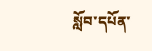སློབ་དཔོན་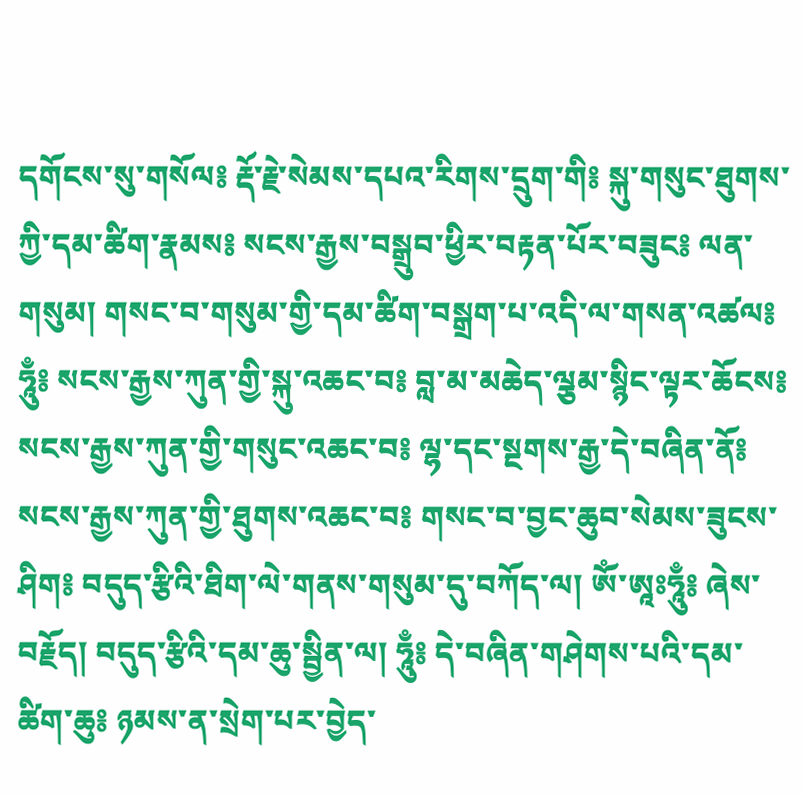དགོངས་སུ་གསོལ༔ རྡོ་རྗེ་སེམས་དཔའ་རིགས་དྲུག་གི༔ སྐུ་གསུང་ཐུགས་ཀྱི་དམ་ཚིག་རྣམས༔ སངས་རྒྱས་བསྒྲུབ་ཕྱིར་བརྟན་པོར་བཟུང༔ ལན་གསུམ། གསང་བ་གསུམ་གྱི་དམ་ཚིག་བསྒྲག་པ་འདི་ལ་གསན་འཚལ༔ ཧཱུྃ༔ སངས་རྒྱས་ཀུན་གྱི་སྐུ་འཆང་བ༔ བླ་མ་མཆེད་ལྕམ་སྙིང་ལྟར་ཆོངས༔ སངས་རྒྱས་ཀུན་གྱི་གསུང་འཆང་བ༔ ལྷ་དང་སྔགས་རྒྱ་དེ་བཞིན་ནོ༔ སངས་རྒྱས་ཀུན་གྱི་ཐུགས་འཆང་བ༔ གསང་བ་བྱང་ཆུབ་སེམས་ཟུངས་ཤིག༔ བདུད་རྩིའི་ཐིག་ལེ་གནས་གསུམ་དུ་བཀོད་ལ། ཨོཾ་ཨཱཿཧཱུྃ༔ ཞེས་བརྗོད། བདུད་རྩིའི་དམ་ཆུ་སྦྱིན་ལ། ཧཱུྃ༔ དེ་བཞིན་གཤེགས་པའི་དམ་ཚིག་ཆུ༔ ཉམས་ན་སྲེག་པར་བྱེད་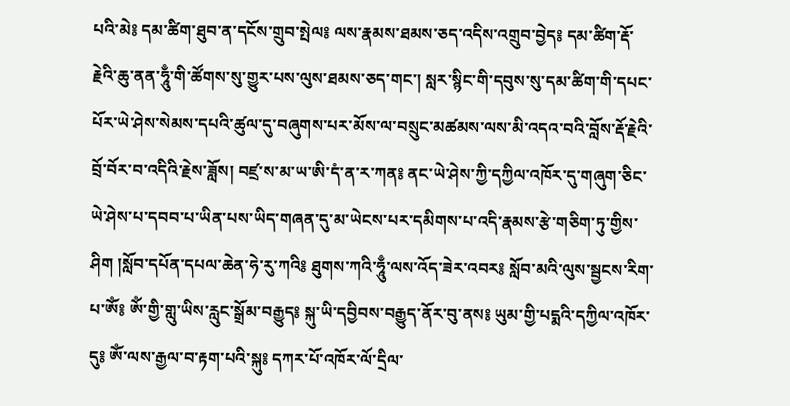པའི་མེ༔ དམ་ཚིག་ཐུབ་ན་དངོས་གྲུབ་སྤེལ༔ ལས་རྣམས་ཐམས་ཅད་འདིས་འགྲུབ་བྱེད༔ དམ་ཚིག་རྡོ་རྗེའི་ཆུ་ནན་ཧཱུྃ་གི་ཚོགས་སུ་གྱུར་པས་ལུས་ཐམས་ཅད་གང་། སླར་སྙིང་གི་དབུས་སུ་དམ་ཚིག་གི་དཔང་པོར་ཡེ་ཤེས་སེམས་དཔའི་ཚུལ་དུ་བཞུགས་པར་མོས་ལ་བསྲུང་མཚམས་ལས་མི་འདའ་བའི་བློས་རྡོ་རྗེའི་བྲོ་བོར་བ་འདིའི་རྗེས་ཟློས། བཛྲ་ས་མ་ཡ་ཨི་དཾ་ན་ར་ཀན༔ ནང་ཡེ་ཤེས་ཀྱི་དཀྱིལ་འཁོར་དུ་གཞུག་ཅིང་ཡེ་ཤེས་པ་དབབ་པ་ཡིན་པས་ཡིད་གཞན་དུ་མ་ཡེངས་པར་དམིགས་པ་འདི་རྣམས་རྩེ་གཅིག་ཏུ་གྱིས་ཤིག །སློབ་དཔོན་དཔལ་ཆེན་ཧེ་རུ་ཀའི༔ ཐུགས་ཀའི་ཧཱུྃ་ལས་འོད་ཟེར་འབར༔ སློབ་མའི་ལུས་སྦྱངས་རིག་པ་ཨོཾ༔ ཨོཾ་གྱི་གླུ་ཡིས་རླུང་སྒྲོམ་བརྒྱུད༔ སྐུ་ཡི་དབྱིབས་བརྒྱུད་ནོར་བུ་ནས༔ ཡུམ་གྱི་པདྨའི་དཀྱིལ་འཁོར་དུ༔ ཨོཾ་ལས་རྒྱལ་བ་རྟག་པའི་སྐུ༔ དཀར་པོ་འཁོར་ལོ་དྲིལ་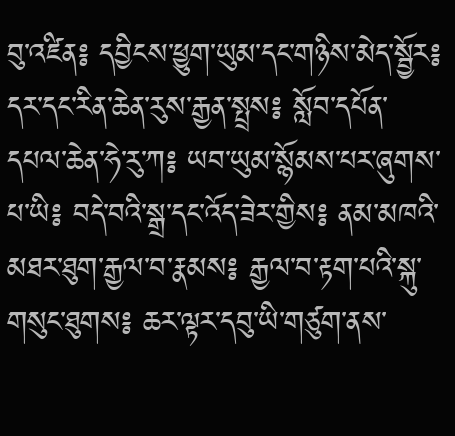བུ་འཛིན༔ དབྱིངས་ཕྱུག་ཡུམ་དང་གཉིས་མེད་སྦྱོར༔ དར་དང་རིན་ཆེན་རུས་རྒྱན་སྤྲས༔ སློབ་དཔོན་དཔལ་ཆེན་ཧེ་རུ་ཀ༔ ཡབ་ཡུམ་སྙོམས་པར་ཞུགས་པ་ཡི༔ བདེ་བའི་སྒྲ་དང་འོད་ཟེར་གྱིས༔ ནམ་མཁའི་མཐར་ཐུག་རྒྱལ་བ་རྣམས༔ རྒྱལ་བ་རྟག་པའི་སྐུ་གསུང་ཐུགས༔ ཆར་ལྟར་དབུ་ཡི་གཙུག་ནས་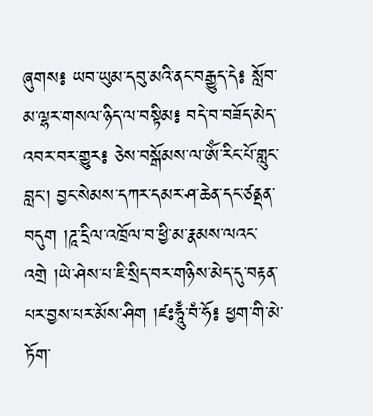ཞུགས༔ ཡབ་ཡུམ་དབུ་མའི་ནང་བརྒྱུད་དེ༔ སློབ་མ་ལྷར་གསལ་ཉིད་ལ་བསྟིམ༔ བདེ་བ་བཟོད་མེད་འབར་བར་གྱུར༔ ཅེས་བསྒོམས་ལ་ཨོཾ་རིང་པོ་གླུང་བླང་། བྱང་སེམས་དཀར་དམར་ཤ་ཆེན་དང་ཙནྡན་བདུག །ཌཱ་དྲིལ་འཁྲོལ་བ་ཕྱི་མ་རྣམས་ལའང་འགྲེ །ཡེ་ཤེས་པ་ཇི་སྲིད་བར་གཉིས་མེད་དུ་བརྟན་པར་བྱས་པར་མོས་ཤིག །ཛཿཧཱུྃ་བཾ་ཧོ༔ ཕྱག་གི་མེ་ཏོག་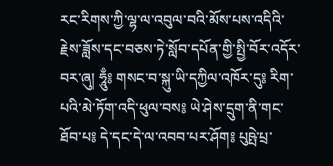རང་རིགས་ཀྱི་ལྷ་ལ་འབུལ་བའི་མོས་པས་འདིའི་རྗེས་ཟློས་དང་བཅས་ཏེ་སློབ་དཔོན་གྱི་སྤྱི་བོར་འདོར་བར་ཞུ། ཧཱུྃ༔ གསང་བ་སྐུ་ཡི་དཀྱིལ་འཁོར་དུ༔ རིག་པའི་མེ་ཏོག་འདི་ཕུལ་བས༔ ཡེ་ཤེས་དྲུག་ནི་གང་ཐོབ་པ༔ དེ་དང་དེ་ལ་འབབ་པར་ཤོག༔ པུཥྤེ་པྲ་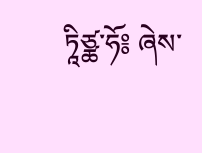ཏཱིཙྪ་ཧོ༔ ཞེས་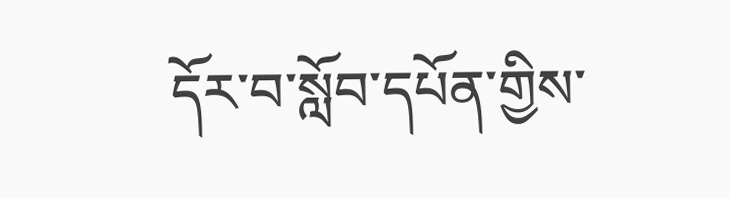དོར་བ་སློབ་དཔོན་གྱིས་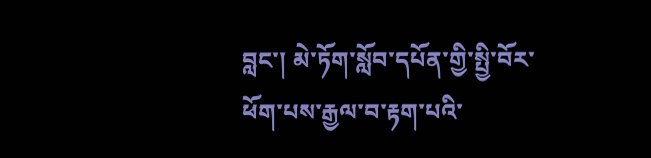བླང་། མེ་ཏོག་སློབ་དཔོན་གྱི་སྤྱི་བོར་ཕོག་པས་རྒྱལ་བ་རྟག་པའི་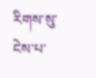རིགས་སུ་ངེས་པ་